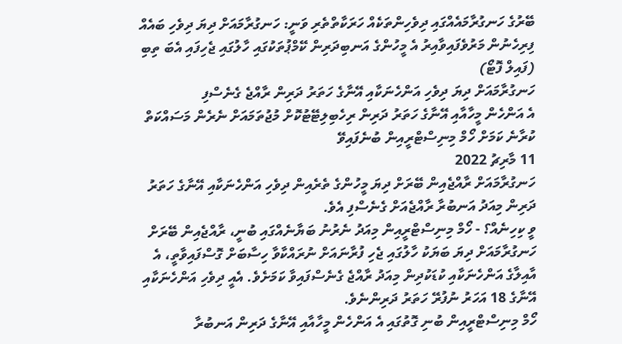ބޭރުގެ ހަނގުރާމައެއްގައި ދިވެހިންތަކެއް ހަރަކާތްތެރި ވަނީ: ހަނގުރާމައަށް ދިޔަ ދިވެހި ބައެއް ފިރިހެނުން މަރުވެފައިވާއިރު އެ މީހުންގެ އަނބިދަރިން ކޭމްޕުތަކުގައި ހާލުގައި ޖެހިފައި އެބަ ތިބި (ފައިލް ފޮޓޯ)
ހަނގުރާމައަށް ދިޔަ ދިވެހި އަންހެނަކާއި އޭނާގެ ހަތަރު ދަރިން ރާއްޖެ ގެނެސްފި
އެ އަންހެން މީހާއާއި އޭނާގެ ހަތަރު ދަރިން ރިހެބިލިޓޭޓުކޮށް މުޖުތަމައަށް ނެރެން މަސައްކަތް ކުރާނެ ކަމަށް ހޯމް މިނިސްޓްރީއިން ބުނެފައިވޭ
11 މާރިޗު 2022
ހަނގުރާމައަށް ރާއްޖެއިން ބޭރަށް ދިޔަ މީހުންގެ ތެރެއިން ދިވެހި އަންހެނަކާއި އޭނާގެ ހަތަރު ދަރިން މިއަދު އަނބުރާ ރާއްޖެއަށް ގެނެސްފި އެވެ.
ވީ ކިހިނެއް؟ - ހޯމް މިނިސްޓްރީއިން މިއަދު ނެރުނު ބަޔާނެއްގައި ބުނީ، ރާއްޖެއިން ބޭރަށް ހަނގުރާމައަށް ދިޔަ ބަޔަކު ހާލުގައި ޖެހި ފުރާނައަށް ނުރައްކާވާ ހިސާބަށް ގޮސްފައިވާތީ، އެ އާއިލާގެ އަންހެނަކާއި ކުޑަކުދިން މިއަދު ރާއްޖެ ގެނެސްފައިވާ ކަމަށެވެ. އެއީ ދިވެހި އަންހެނަކާއި އޭނާގެ 18 އަހަރު ނުފުރޭ ހަތަރު ދަރިންނެވެ.
ހޯމް މިނިސްޓްރީއިން ބުނި ގޮތުގައި އެ އަންހެން މީހާއާއި އޭނާގެ ދަރިން އަނބުރާ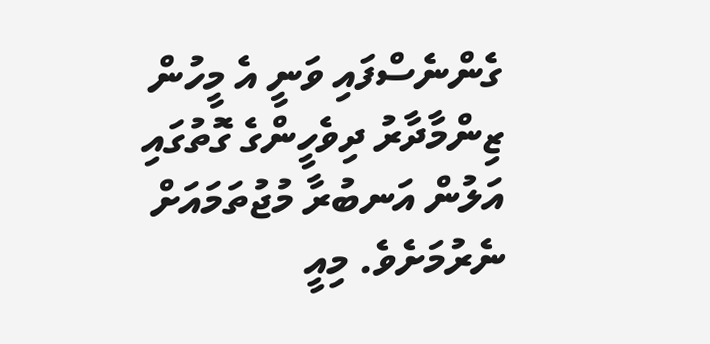ގެންނެސްފައި ވަނީ އެ މީހުން ޒިންމާދާރު ދިވެހީންގެ ގޮތުގައި އަލުން އަނބުރާ މުޖުތަމައަށް ނެރުމަށެވެ. މިއީ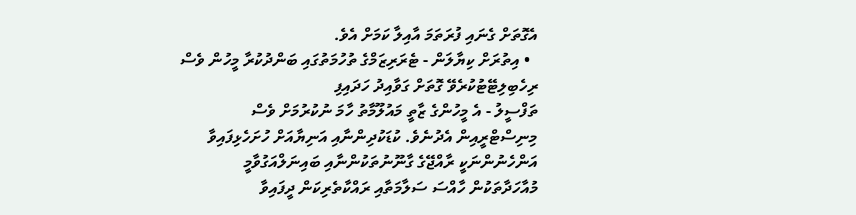އެގޮތަށް ގެނައި ފުރަތަމަ އާއިލާ ކަމަށް އެވެ.
  • އިތުރަށް ކިޔާލަން - ޓެރަރިޒަމްގެ ތުހުމަތުގައި ބަންދުކުރާ މީހުން ވެސް ރިހެބިލިޓޭޓުކުރެވޭ ގޮތަށް ގަވާއިދު ހަދައިފި
ތަފްސީލު - އެ މީހުންގެ ޒާތީ މައުލޫމާތު ހާމަ ނުކުރުމަށް ވެސް މިނިސްޓްރީއިން އެދުނެވެ. ކުޑަކުދިންނާއި އަނިޔާއަށް ހުށަހެޅިފައިވާ އަންހެނުންނަކީ ރާއްޖޭގެ ގާނޫނުތަކުންނާއި ބައިނަލްއަގުވާމީ މުއާހަދާތަކުން ހާއްސަ ސަލާމަތާއި ރައްކާތެރިކަން ދީފައިވާ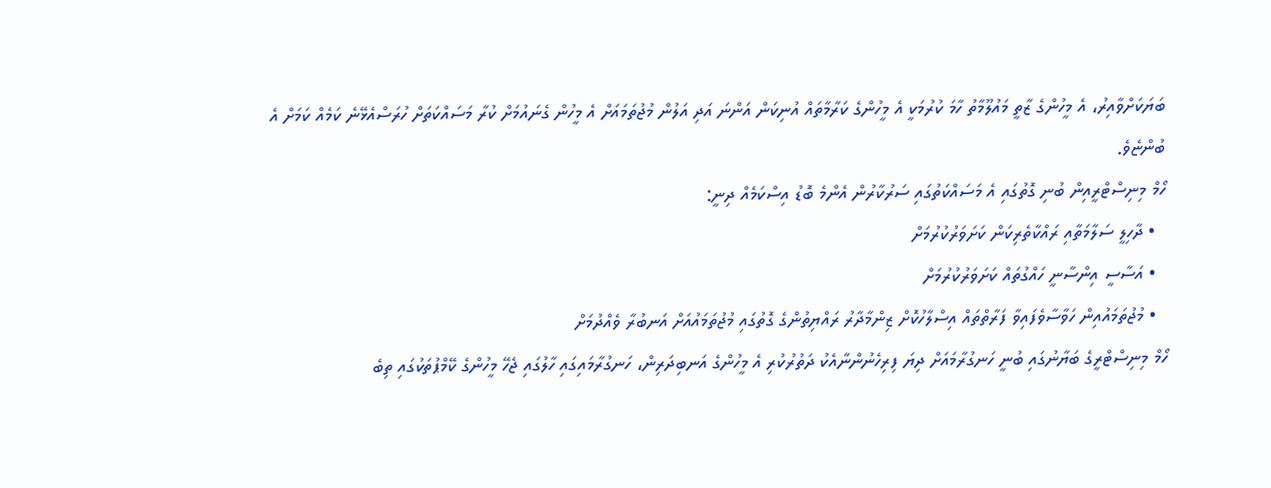ބަޔަކަށްވާއިރު، އެ މީހުންގެ ޒާތީ މައުލޫމާތު ހާމަ ކުރުމަކީ އެ މީހުންގެ ކަރާމާތައް އުނިކަން އަންނަ އަދި އަލުން މުޖުތަމައަށް އެ މީހުން ގެނައުމަށް ކުރާ މަސައްކަތަށް ހުރަސްއެޅޭނެ ކަމެއް ކަމަށް އެ ބުންޏެވެ.
ހޯމް މިނިސްޓްރީއިން ބުނި ގޮތުގައި އެ މަސައްކަތުގައި ސަރުކާރުން އެންމެ ބޮޑު އިސްކަމެއް ދިނީ:
  • ދާހިލީ ސަލާމަތާއި ރައްކާތެރިކަން ކަށަވަރުކުރުމަށް
  • އަސާސީ އިންސާނީ ހައްގުތައް ކަށަވަރުކުރުމަށް
  • މުޖުތަމައުއިން ހަވާސާވެފައިވާ ފަރާތްތައް އިސްލާހުކޮށް ޒިންމާދާރު ރައްޔިތުންގެ ގޮތުގައި މުޖުތަމައުއަށް އަނބުރާ ވެއްދުމަށް
ހޯމް މިނިސްޓްރީގެ ބަޔާނުގައި ބުނީ ހަނގުރާމައަށް ދިޔަ ފިރިހެނުންނާއެކު ދަތުރުކުރި އެ މީހުންގެ އަނބިދަރިން، ހަނގުރާމައިގައި ހާލުގައި ޖެހޭ މީހުންގެ ކޭމްޕުތަކުގައި ތިބެ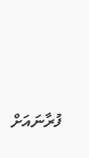ފުރާނައަށް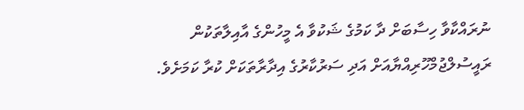ނުރައްކާވާ ހިސާބަށް ދާ ކަމުގެ ޝަކުވާ އެ މީހުންގެ އާއިލާތަކުން ރައީސުލްޖުމްހޫރިއްޔާއަށް އަދި ސަރުކާރުގެ އިދާރާތަކަށް ކުރާ ކަމަށެވެ.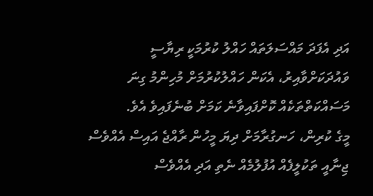އަދި އެފަދަ މައްސަލަތައް ހައްލު ކުރުމަކީ ރިޔާސީ ވައުދަކަށްވާއިރު، އެކަން ހައްލުކުރުމަށް މުހިންމު ގިނަ މަސައްކަތްތަކެއް ކޮށްފައިވާނެ ކަމަށް ބުނެފައިވެ އެވެ.
މީގެ ކުރިން، ހަނގުރާމަށް ދިޔަ މީހުން ރާއްޖެ އައިސް އެއްވެސް ޖިނާއީ ތަކުލީފެއް އުފުލުމެއް ނެތި އަދި އެއްވެސް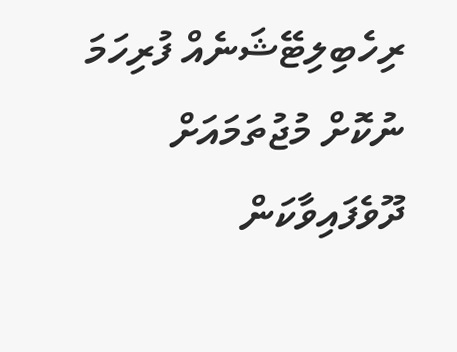ރިހެބިލިޓޭޝަނެއް ފުރިހަމަ ނުކޮށް މުޖުތަމައަށް ދޫވެފައިވާކަން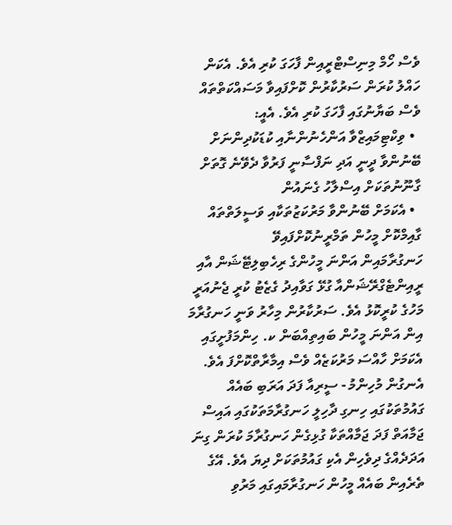ވެސް ހޯމް މިނިސްޓްރީއިން ފާހަގަ ކުރި އެވެ. އެކަން ހައްލު ކުރަން ސަރުކާރުން ކޮށްފައިވާ މަސައްކަތްތައް ވެސް ބަޔާނުގައި ފާހަގަ ކުރި އެވެ. އެއީ:
  • ވިކްޓިމައިޒްވާ އަންހެނުންނާއި ކުޑަކުދިންނަށް ބޭނުންވާ ދީނީ އަދި ނަފްސާނީ ފަރުވާ ދެވޭނެ ގޮތަށް ގާނޫނުތަކަށް އިސްލާހު ގެނައުން
  • އެކަމަށް ބޭނުންވާ މަރުކަޒުތަކާއި ވަސީލަތްތައް ގާއިމްކޮށް މީހުން ތަމްރީނުކޮށްފައިވޭ
ހަނގުރާމައިން އަންނަ މީހުންގެ ރިހެބިލިޓޭޝަން އާއި ރީއިންޓެގްރޭޝަންއާ ގުޅޭ ގަވާއިދު ގެޒެޓު ކުރީ ޖެނުއަރީ މަހުގެ ކުރީކޮޅު އެވެ. ސަރުކާރުން މިހާރު ވަނީ ހަނގުރާމަ އިން އަންނަ މީހުން ބައިތިއްބަން ކ. ހިންމަފުށީގައި އެކަމަށް ހާއްސަ މަރުކަޒެއް ވެސް އިމާރާތްކޮށްފަ އެވެ.
އެނގުން މުހިންމު - ސީރިއާ ފަދަ އަރަބި ބައެއް ގައުމުތަކުގައި ހިނގި ދާހިލީ ހަނގުރާމަތަކުގައި އައިސް ޖަމާއަތް ފަދަ ޖަމާއްތަކާ ގުޅިގެން ހަނގުރާމަ ކުރަން ގިނަ އަދަދެއްގެ ދިވެހިން އެކި ގައުމުތަކަށް ދިޔަ އެވެ. އޭގެ ތެރެއިން ބައެއް މީހުން ހަނގުރާމައިގައި މަރުވި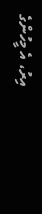އިރު، އެ މީހުންގެ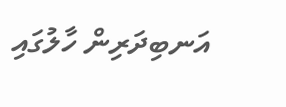އަނބިދަރިން ހާލުގައި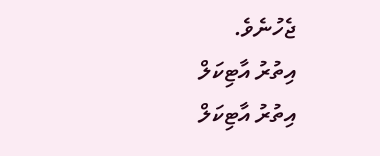ޖެހުނެވެ.
އިތުރު އާޓިކަލް
އިތުރު އާޓިކަލް